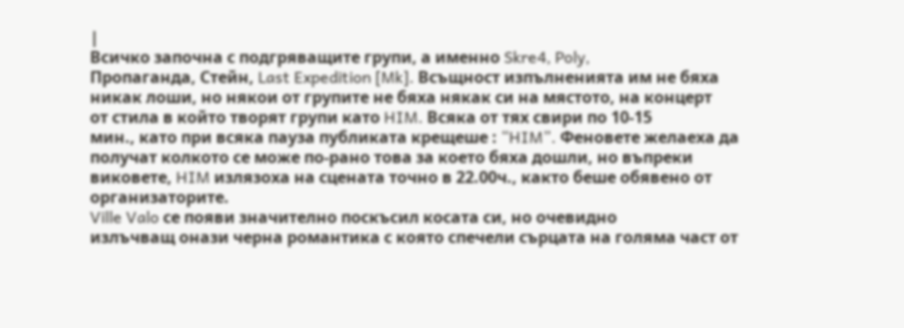|
Всичко започна с подгряващите групи, а именно Skre4, Poly,
Пропаганда, Стейн, Last Expedition [Mk]. Всъщност изпълненията им не бяха
никак лоши, но някои от групите не бяха някак си на мястото, на концерт
от стила в който творят групи като HIM. Всяка от тях свири по 10-15
мин., като при всяка пауза публиката крещеше : “HIM”. Феновете желаеха да
получат колкото се може по-рано това за което бяха дошли, но въпреки
виковете, HIM излязоха на сцената точно в 22.00ч., както беше обявено от
организаторите.
Ville Valo се появи значително поскъсил косата си, но очевидно
излъчващ онази черна романтика с която спечели сърцата на голяма част от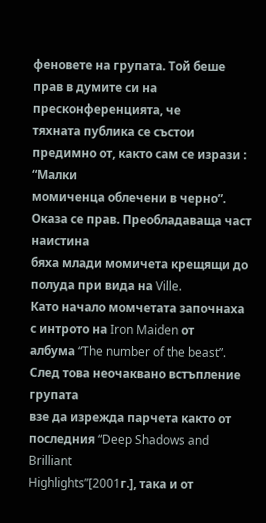феновете на групата. Той беше прав в думите си на пресконференцията, че
тяхната публика се състои предимно от, както сам се изрази : “Малки
момиченца облечени в черно”. Оказа се прав. Преобладаваща част наистина
бяха млади момичета крещящи до полуда при вида на Ville.
Като начало момчетата започнаха с интрото на Iron Maiden от
албума “The number of the beast”. След това неочаквано встъпление групата
взе да изрежда парчета както от последния “Deep Shadows and Brilliant
Highlights”[2001г.], така и от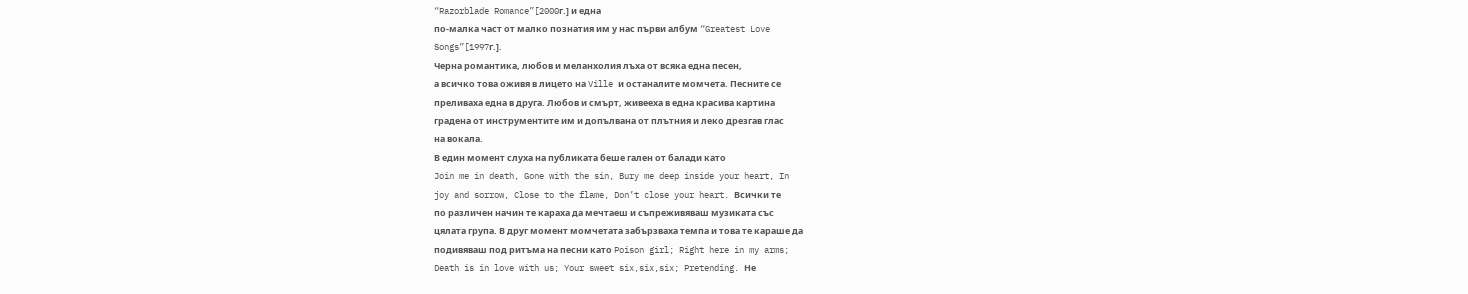“Razorblade Romance”[2000г.] и една
по-малка част от малко познатия им у нас първи албум “Greatest Love
Songs”[1997г.].
Черна романтика, любов и меланхолия лъха от всяка една песен,
а всичко това оживя в лицето на Ville и останалите момчета. Песните се
преливаха една в друга. Любов и смърт, живееха в една красива картина
градена от инструментите им и допълвана от плътния и леко дрезгав глас
на вокала.
В един момент слуха на публиката беше гален от балади като
Join me in death, Gone with the sin, Bury me deep inside your heart, In
joy and sorrow, Close to the flame, Don’t close your heart. Всички те
по различен начин те караха да мечтаеш и съпреживяваш музиката със
цялата група. В друг момент момчетата забързваха темпа и това те караше да
подивяваш под ритъма на песни като Poison girl; Right here in my arms;
Death is in love with us; Your sweet six,six,six; Pretending. Не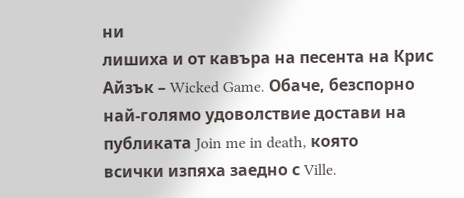ни
лишиха и от кавъра на песента на Крис Айзък – Wicked Game. Обаче, безспорно
най-голямо удоволствие достави на публиката Join me in death, която
всички изпяха заедно с Ville.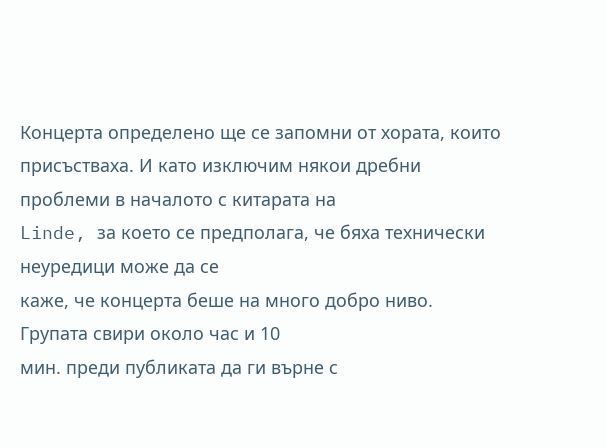Концерта определено ще се запомни от хората, които
присъстваха. И като изключим някои дребни проблеми в началото с китарата на
Linde, за което се предполага, че бяха технически неуредици може да се
каже, че концерта беше на много добро ниво. Групата свири около час и 10
мин. преди публиката да ги върне с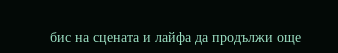бис на сцената и лайфа да продължи още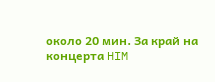около 20 мин. За край на концерта HIM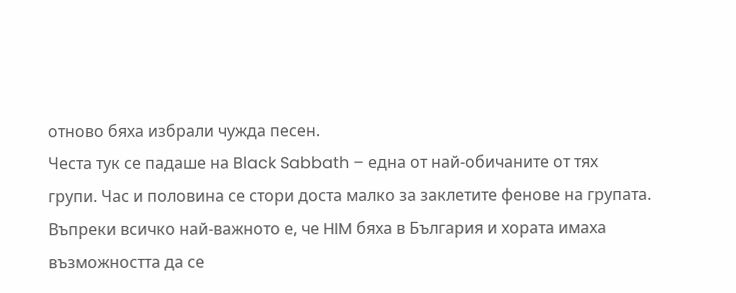отново бяха избрали чужда песен.
Честа тук се падаше на Black Sabbath – една от най-обичаните от тях
групи. Час и половина се стори доста малко за заклетите фенове на групата.
Въпреки всичко най-важното е, че HIM бяха в България и хората имаха
възможността да се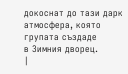докоснат до тази дарк атмосфера, която групата създаде
в Зимния дворец.
|